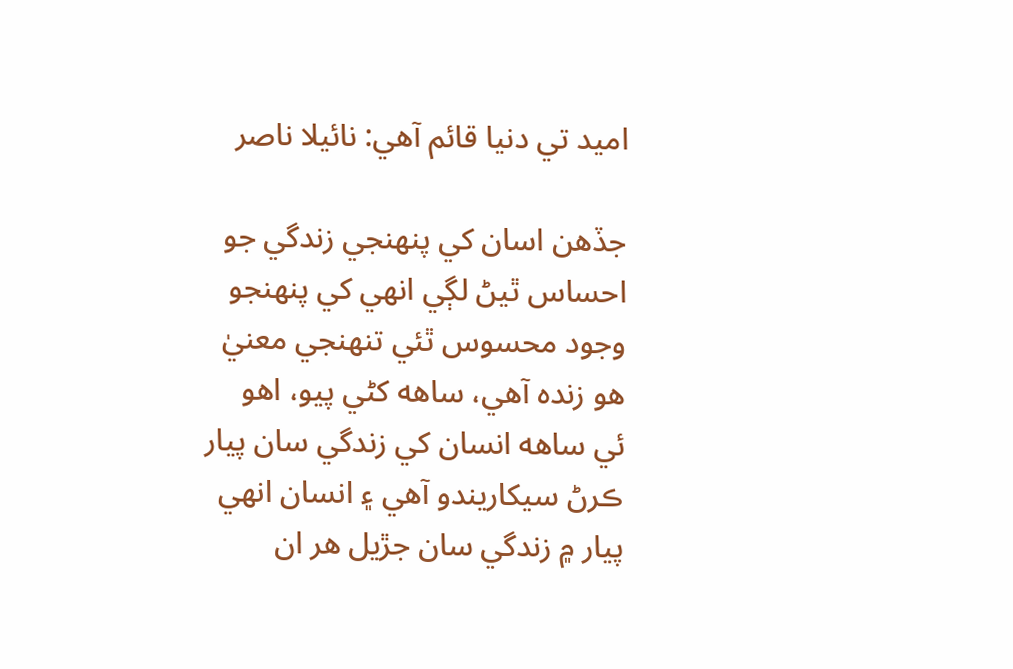اميد تي دنيا قائم آهي: نائيلا ناصر

جڏهن اسان کي پنهنجي زندگي جو احساس ٿيڻ لڳي انهي کي پنهنجو وجود محسوس ٿئي تنهنجي معنيٰ هو زنده آهي، ساهه کڻي پيو، اهو ئي ساهه انسان کي زندگي سان پيار ڪرڻ سيکاريندو آهي ۽ انسان انهي پيار ۾ زندگي سان جڙيل هر ان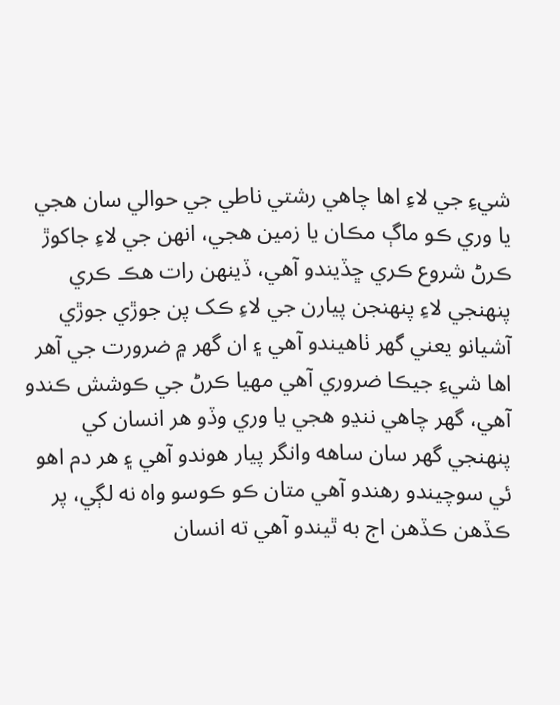شيءِ جي لاءِ اها چاهي رشتي ناطي جي حوالي سان هجي يا وري ڪو ماڳ مڪان يا زمين هجي، انهن جي لاءِ جاکوڙ ڪرڻ شروع ڪري ڇڏيندو آهي، ڏينهن رات هڪ ڪري پنهنجي لاءِ پنهنجن پيارن جي لاءِ ڪک پن جوڙي جوڙي آشيانو يعني گهر ٺاهيندو آهي ۽ ان گهر ۾ ضرورت جي آهر اها شيءِ جيڪا ضروري آهي مهيا ڪرڻ جي ڪوشش ڪندو آهي، گهر چاهي ننڍو هجي يا وري وڏو هر انسان کي پنهنجي گهر سان ساهه وانگر پيار هوندو آهي ۽ هر دم اهو ئي سوچيندو رهندو آهي متان ڪو ڪوسو واه نه لڳي، پر ڪڏهن ڪڏهن اڄ به ٿيندو آهي ته انسان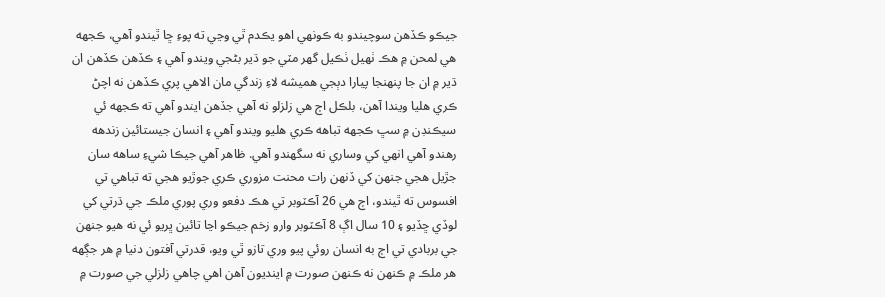جيڪو ڪڏهن سوچيندو به ڪونهي اهو يڪدم ٿي وڃي ته پوءِ ڇا ٿيندو آهي، ڪجهه هي لمحن ۾ هڪ ٺهيل ٺڪيل گهر مٽي جو ڌير بڻجي ويندو آهي ۽ ڪڏهن ڪڏهن ان ڌير ۾ ان جا پنهنجا پيارا دٻجي هميشه لاءِ زندگي مان الاهي پري ڪڏهن نه اچڻ ڪري هليا ويندا آهن، بلڪل اڄ هي زلزلو نه آهي جڏهن ايندو آهي ته ڪجهه ئي سيڪنڊن ۾ سڀ ڪجهه تباهه ڪري هليو ويندو آهي ۽ انسان جيستائين زندهه رهندو آهي انهي کي وساري نه سگهندو آهي. ظاهر آهي جيڪا شيءِ ساهه سان جڙيل هجي جنهن کي ڏنهن رات محنت مزوري ڪري جوڙيو هجي ته تباهي تي افسوس ته ٿيندو، اڄ هي 26 آڪٽوبر تي هڪ دفعو وري پوري ملڪ جي ڌرتي کي لوڏي ڇڏيو ۽ 10 سال اڳ 8 آڪٽوبر وارو زخم جيڪو اڃا تائين ڀريو ئي نه هيو جنهن جي بربادي تي اڄ به انسان روئي پيو وري تازو ٿي ويو، قدرتي آفتون دنيا ۾ هر جڳهه هر ملڪ ۾ ڪنهن نه ڪنهن صورت ۾ اينديون آهن اهي چاهي زلزلي جي صورت ۾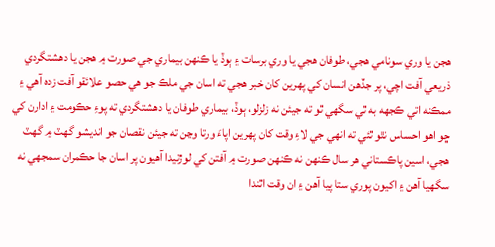هجن يا وري سونامي هجي، طوفان هجي يا وري برسات ۽ ٻوڏ يا ڪنهن بيماري جي صورت ۾ هجن يا دهشتگردي ذريعي آفت اچي، پر جڏهن انسان کي پهرين کان خبر هجي ته اسان جي ملڪ جو هي حصو علائقو آفت زده آهي ۽ ممڪنه اتي ڪجهه به ٿي سگهي ٿو ته جيئن نه زلزلو، ٻوڏ، بيماري طوفان يا دهشتگردي ته پوءِ حڪومت ۽ ادارن کي ڇو اهو احساس نٿو ٿئي ته انهي جي لاءِ وقت کان پهرين اپاءَ ورتا وڃن ته جيئن نقصان جو انديشو گهٽ ۾ گهٽ هجي، اسين پاڪستاني هر سال ڪنهن نه ڪنهن صورت ۾ آفتن کي لوڙنيدا آهيون پر اسان جا حڪمران سمجهي نه سگهيا آهن ۽ اکيون پوري ستا پيا آهن ۽ ان وقت اٿندا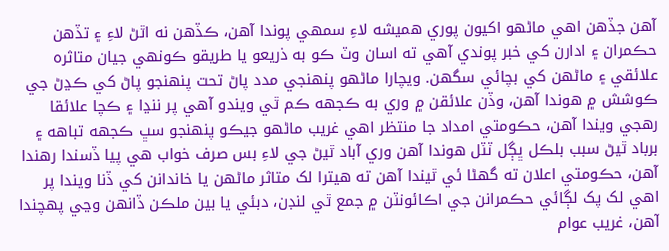آهن جڏهن اهي ماڻهو اکيون پوري هميشه لاءِ سمهي پوندا آهن، ڪڏهن نه اٿڻ لاءِ ۽ تڏهن حڪمران ۽ ادارن کي خبر پوندي آهي ته اسان وٽ ڪو به ذريعو يا طريقو ڪونهي جيان متاثره علائقي ۽ ماڻهن کي بچائي سگهن. ويچارا ماڻهو پنهنجي مدد پاڻ تحت پنهنجو پاڻ کي ڪڍڻ جي ڪوشش ۾ هوندا آهن، وڏن علائقن ۾ وري به ڪجهه ڪم ٿي ويندو آهي پر ننڍا ۽ ڪچا علائقا رهجي ويندا آهن، حڪومتي امداد جا منتظر اهي غريب ماڻهو جيڪو پنهنجو سڀ ڪجهه تباهه ۽ برباد ٿيڻ سبب بلڪل ڀڳل ٽٽل هوندا آهن وري آباد ٿيڻ جي لاءِ بس صرف خواب هي پيا ڏسندا رهندا آهن، حڪومتي اعلان ته گهڻا ئي ٿيندا آهن ته هيترا لک متاثر ماڻهن يا خاندانن کي ڏنا ويندا پر اهي لک پک لڳائي حڪمرانن جي اڪائونٽن ۾ جمع ٿي لنڊن، دبئي يا بين ملڪن ڏانهن وڃي پهچندا آهن، غريب عوام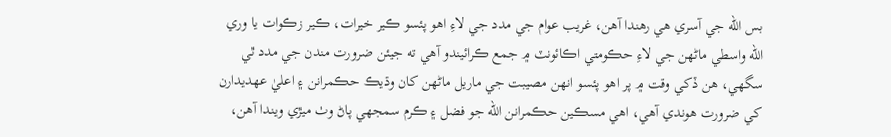بس الله جي آسري هي رهندا آهن، غريب عوام جي مدد جي لاءِ اهو پئسو ڪير خيرات، ڪير زڪوات يا وري الله واسطي ماڻهن جي لاءِ حڪومتي اڪائونٽ ۾ جمع ڪرائيندو آهي ته جيئن ضرورت مندن جي مدد ٿي سگهي، هن ڏکي وقت ۾ پر اهو پئسو انهن مصيبت جي ماريل ماڻهن کان وڌيڪ حڪمرانن ۽ اعليٰ عهديدارن کي ضرورت هوندي آهي، اهي مسڪين حڪمرانن الله جو فضل ۽ ڪرم سمجهي پاڻ وٺ ميڙي ويندا آهن،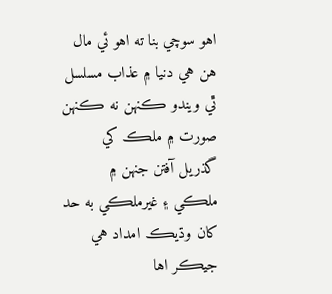اهو سوچي بنا ته اهو ئي مال هن هي دنيا ۾ عذاب مسلسل ٿي ويندو ڪنهن نه ڪنهن صورت ۾ ملڪ کي گذريل آفتن جنهن ۾ ملڪي ۽ غيرملڪي به حد کان وڌيڪ امداد هي جيڪر اها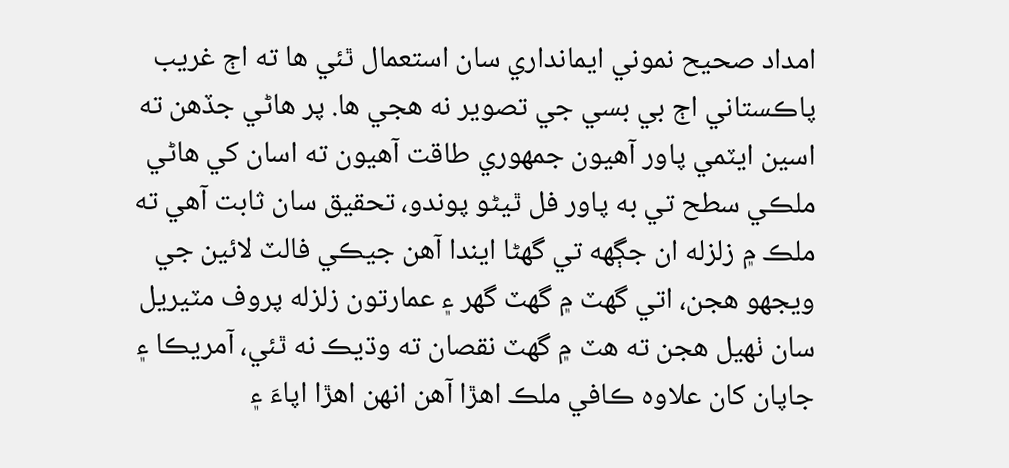امداد صحيح نموني ايمانداري سان استعمال ٿئي ها ته اڄ غريب پاڪستاني اڄ بي بسي جي تصوير نه هجي ها. پر هاڻي جڏهن ته اسين ايٽمي پاور آهيون جمهوري طاقت آهيون ته اسان کي هاڻي ملڪي سطح تي به پاور فل ٿيڻو پوندو، تحقيق سان ثابت آهي ته ملڪ ۾ زلزله ان جڳهه تي گهڻا ايندا آهن جيڪي فالٽ لائين جي ويجهو هجن، اتي گهٽ ۾ گهٽ گهر ۽ عمارتون زلزله پروف مٽيريل سان ٺهيل هجن ته هٽ ۾ گهٽ نقصان ته وڌيڪ نه ٿئي، آمريڪا ۽ جاپان کان علاوه ڪافي ملڪ اهڙا آهن انهن اهڙا اپاءَ ۽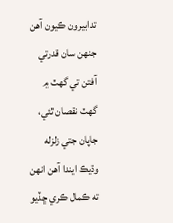تدابيرون ڪيون آهن جنهن سان قدرتي آفتن تي گهٽ ۾ گهٽ نقصان ٿئي، جاپان جتي زلزله وڌيڪ ايندا آهن انهن ته ڪمال ڪري ڇڏيو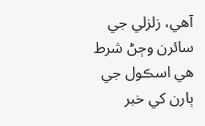آهي، زلزلي جي سائرن وڄڻ شرط هي اسڪول جي ٻارن کي خبر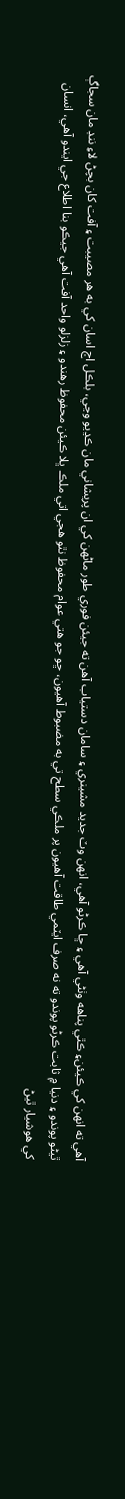آهي ته انهن کي ڪيئن۽ ڪٿي پناهه وٺڻي آهي ۽ ڇا ڪرڻو آهي، انهن وٽ جديد مشينري ۽ سامان دستياب آهن ته جيئن فوري طور ماڻهن کي ان پريشاني مان ڪڍيو وڃي، بلڪل اڄ اسان کي به هر مصيبت ۽ آفت کان بچڻ لاءِ ننڊ مان سجاڳ ٿيڻو پوندو ۽ دنيا ۾ ثابت ڪرڻو پوندو ته نه صرف ايٽمي طاقت آهيون پر ملڪي سطح تي به مضبوط آهيون، ڇو جو هتي عوام محفوظ نٿو هجي اتي ملڪ ڀلا ڪيئن محفوظ رهندو ۽ زلزلو واحد آفت آهي جيڪو بنا اطلاع جي ايندو آهي، انسان کي هوشيار ٿيڻ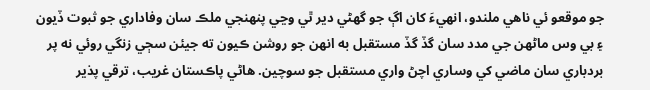جو موقعو ئي ناهي ملندو، انهيءَ کان اڳ جو گهڻي دير ٿي وڃي پنهنجي ملڪ سان وفاداري جو ثبوت ڏيون ۽ بي وس ماڻهن جي مدد سان گڏ گڏ مستقبل به انهن جو روشن ڪيون ته جيئن سڄي زنگي روئي نه پر بردباري سان ماضي کي وساري اچڻ واري مستقبل جو سوچين. هاڻي پاڪستان غريب، ترقي پذير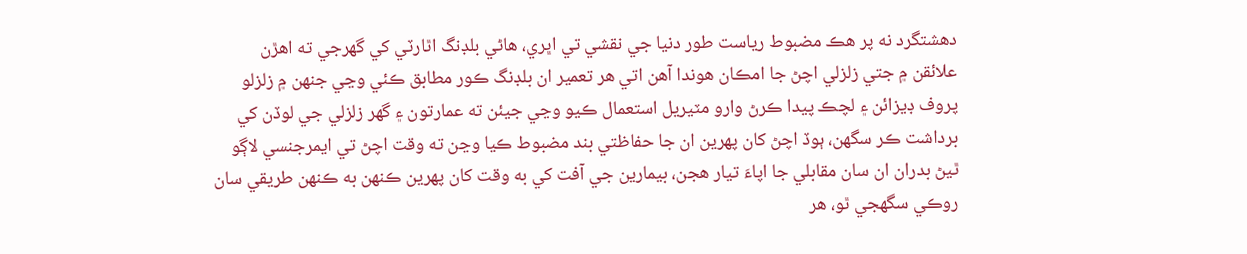دهشتگرد نه پر هڪ مضبوط رياست طور دنيا جي نقشي تي اڀري، هاڻي بلڊنگ اٿارٽي کي گهرجي ته اهڙن علائقن ۾ جتي زلزلي اچڻ جا امڪان هوندا آهن اتي هر تعمير ان بلڊنگ ڪور مطابق ڪئي وڃي جنهن ۾ زلزلو پروف ڊيزائن ۽ لچڪ پيدا ڪرڻ وارو مٽيريل استعمال ڪيو وڃي جيئن ته عمارتون ۽ گهر زلزلي جي لوڏن کي برداشت ڪر سگهن، ٻوڏ اچڻ کان پهرين ان جا حفاظتي بند مضبوط ڪيا وڃن ته وقت اچڻ تي ايمرجنسي لاڳو ٿيڻ بدران ان سان مقابلي جا اپاءَ تيار هجن، بيمارين جي آفت کي به وقت کان پهرين ڪنهن به ڪنهن طريقي سان روڪي سگهجي ٿو، هر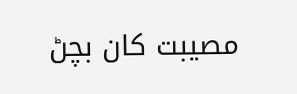مصيبت کان بچڻ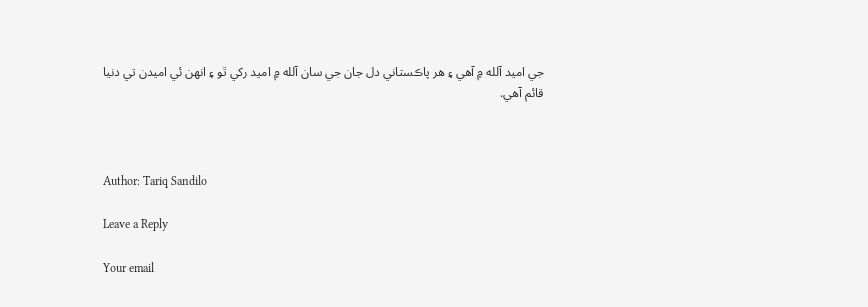جي اميد آلله ۾ آهي ۽ هر پاڪستاني دل جان جي سان آلله ۾ اميد رکي ٿو ۽ انهن ئي اميدن تي دنيا قائم آهي.



Author: Tariq Sandilo

Leave a Reply

Your email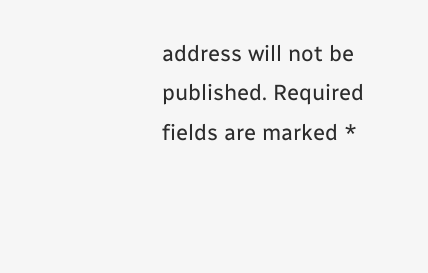address will not be published. Required fields are marked *